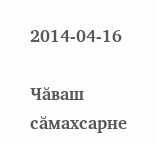2014-04-16

Чăваш сăмахсарне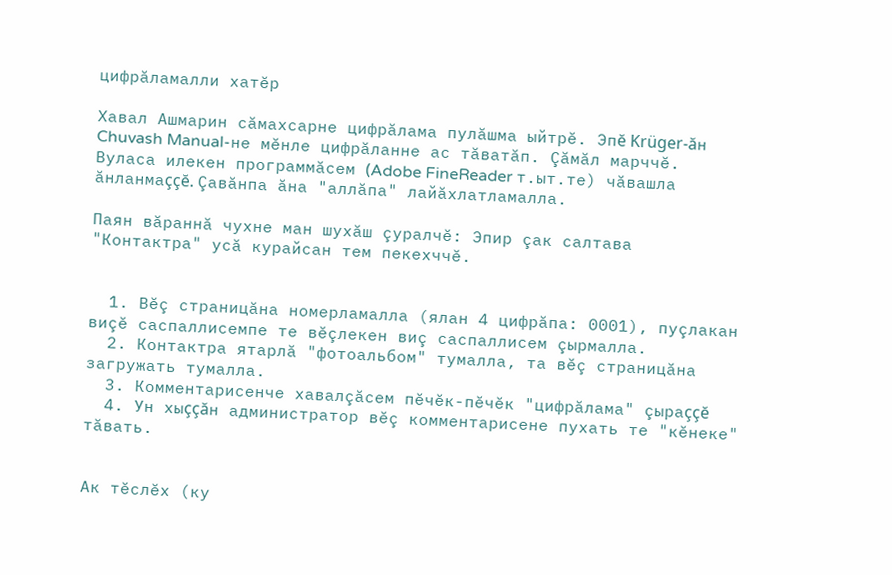цифрăламалли хатĕр

Хавал Ашмарин сăмахсарне цифрăлама пулăшма ыйтрĕ. Эпĕ Krüger-ăн Chuvash Manual-не мĕнле цифрăланне ас тăватăп. Çăмăл марччĕ. Вуласа илекен программăсем (Adobe FineReader т.ыт.те) чăвашла ăнланмаççĕ. Çавăнпа ăна "аллăпа" лайăхлатламалла.

Паян вăраннă чухне ман шухăш çуралчĕ: Эпир çак салтава "Контактра" усă курайсан тем пекехччĕ.


  1. Вĕç страницăна номерламалла (ялан 4 цифрăпа: 0001), пуçлакан виçĕ саспаллисемпе те вĕçлекен виç саспаллисем çырмалла.
  2. Контактра ятарлă "фотоальбом" тумалла, та вĕç страницăна загружать тумалла.
  3. Комментарисенче хавалçăсем пĕчĕк-пĕчĕк "цифрăлама" çыраççĕ
  4. Ун хыççăн администратор вĕç комментарисене пухать те "кĕнеке" тăвать.


Ак тĕслĕх (ку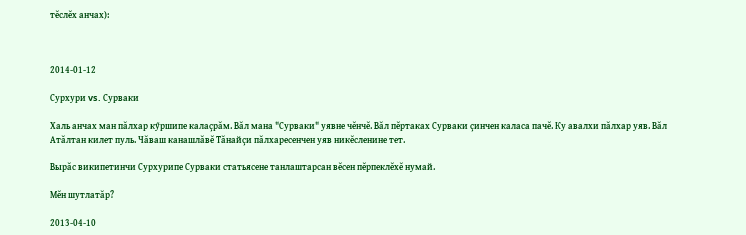тĕслĕх анчах):



2014-01-12

Сурхури vs. Сурваки

Халь анчах ман пăлхар кӳршипе калаçрăм. Вăл мана "Сурваки" уявне чĕнчĕ. Вăл пĕртаках Сурваки çинчен каласа пачĕ. Ку авалхи пăлхар уяв. Вăл Атăлтан килет пуль. Чăваш канашлăвĕ Тăнайçи пăлхаресенчен уяв никĕсленине тет.

Вырăс википетинчи Сурхурипе Сурваки статьясене танлаштарсан вĕсен пĕрпеклĕхĕ нумай.

Мĕн шутлатăр?

2013-04-10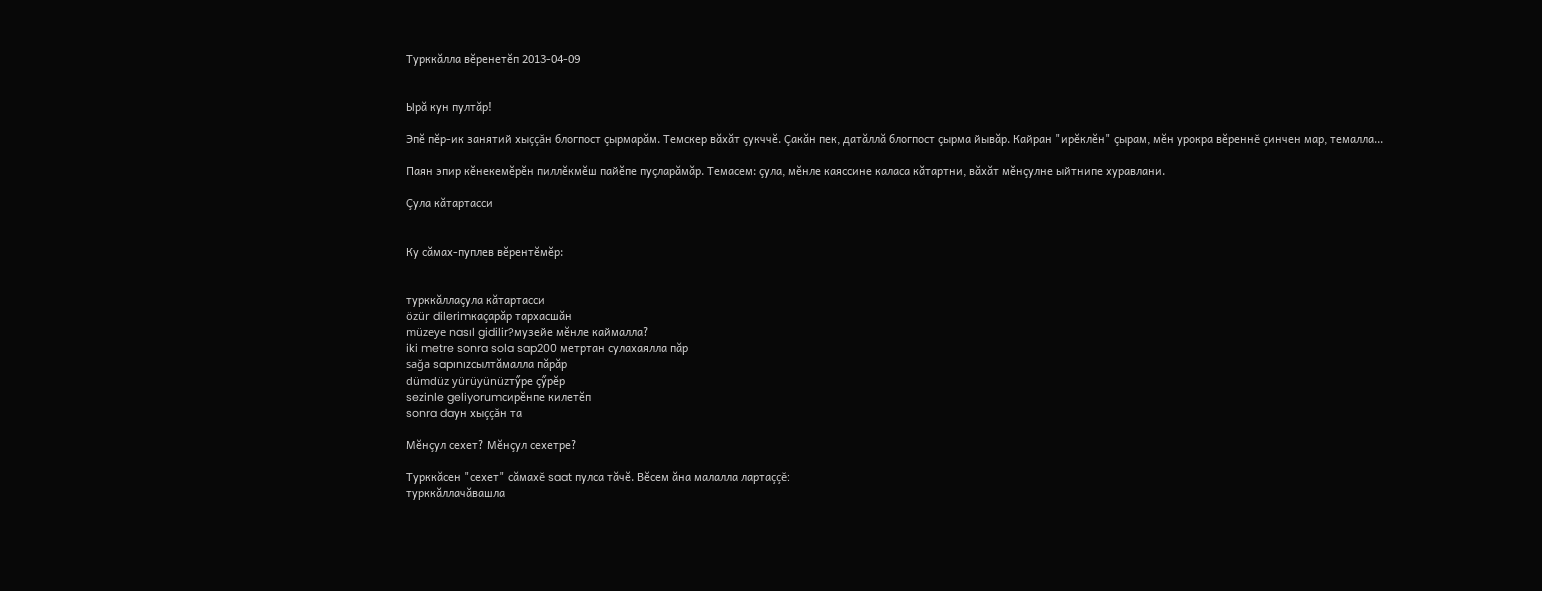Турккăлла вĕренетĕп 2013-04-09


Ырă кун пултăр!

Эпĕ пĕр-ик занятий хыççăн блогпост çырмарăм. Темскер вăхăт çукччĕ. Çакăн пек, датăллă блогпост çырма йывăр. Кайран "ирĕклĕн" çырам, мĕн урокра вĕреннĕ çинчен мар, темалла...

Паян эпир кĕнекемĕрĕн пиллĕкмĕш пайĕпе пуçларăмăр. Темасем: çула, мĕнле каяссине каласа кăтартни, вăхăт мĕнçулне ыйтнипе хуравлани.

Çула кăтартасси


Ку сăмах-пуплев вĕрентĕмĕр:


турккăллаçула кăтартасси
özür dilerimкаçарăр тархасшăн
müzeye nasıl gidilir?музейе мĕнле каймалла?
iki metre sonra sola sap200 метртан сулахаялла пăр
sağa sapınızсылтăмалла пăрăр
dümdüz yürüyünüzтӳре çӳрĕр
sezinle geliyorumсирĕнпе килетĕп
sonra daун хыççăн та

Мĕнçул сехет? Мĕнçул сехетре?

Турккăсен "сехет" сăмахĕ saat пулса тăчĕ. Вĕсем ăна малалла лартаççĕ:
турккăллачăвашла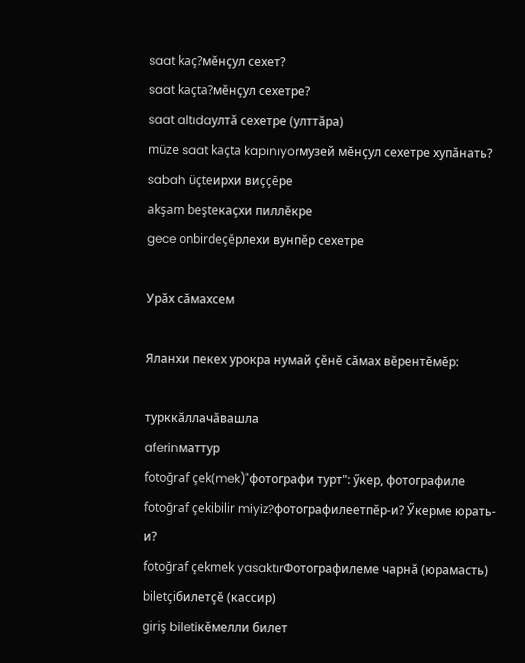saat kaç?мĕнçул сехет?
saat kaçta?мĕнçул сехетре?
saat altıdaултă сехетре (улттăра)
müze saat kaçta kapınıyorмузей мĕнçул сехетре хупăнать?
sabah üçteирхи виççĕре
akşam beşteкаçхи пиллĕкре
gece onbirdeçĕрлехи вунпĕр сехетре

Урăх сăмахсем

Яланхи пекех урокра нумай çĕнĕ сăмах вĕрентĕмĕр:

турккăллачăвашла
aferinматтур
fotoğraf çek(mek)"фотографи турт": ӳкер, фотографиле
fotoğraf çekibilir miyiz?фотографилеетпĕр-и? Ӳкерме юрать-и?
fotoğraf çekmek yasaktırФотографилеме чарнă (юрамасть)
biletçiбилетçĕ (кассир)
giriş biletiкĕмелли билет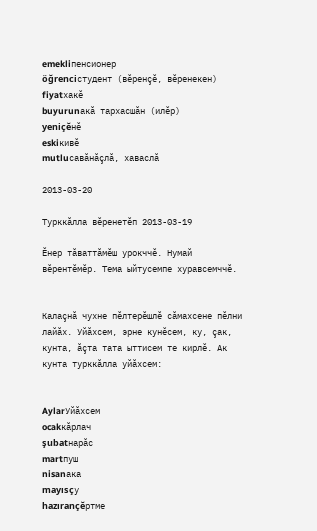emekliпенсионер
öğrenciстудент (вĕренçĕ, вĕренекен)
fiyatхакĕ
buyurunакă тархасшăн (илĕр)
yeniçĕнĕ
eskiкивĕ
mutluсавăнăçлă, хаваслă

2013-03-20

Турккăлла вĕренетĕп 2013-03-19

Ĕнер тăваттăмĕш урокччĕ. Нумай вĕрентĕмĕр. Тема ыйтусемпе хуравсемччĕ.


Калаçнă чухне пĕлтерĕшлĕ сăмахсене пĕлни лайăх. Уйăхсем, эрне кунĕсем, ку, çак, кунта, ăçта тата ыттисем те кирлĕ. Ак кунта турккăлла уйăхсем:


AylarУйăхсем
ocakкăрлач
şubatнарăс
martпуш
nisanака
mayısçу
hazırançĕртме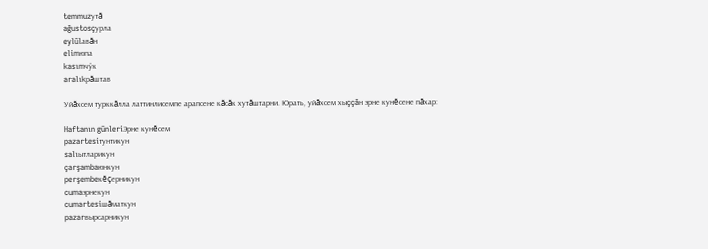temmuzутă
ağustosçурла
eylülавăн
elimюпа
kasımчӳк
aralıkрăштав

Уйăхсем турккăлла латтинлисемпе арапсене кăсăк хутăштарни. Юрать, уйăхсем хыççăн эрне кунĕсене пăхар:

Haftanın günleriЭрне кунĕсем
pazartesiтунтикун
salıытларикун
çarşambaюнкун
perşembeкĕçерникун
cumaэрнекун
cumartesiшăматкун
pazarвырсарникун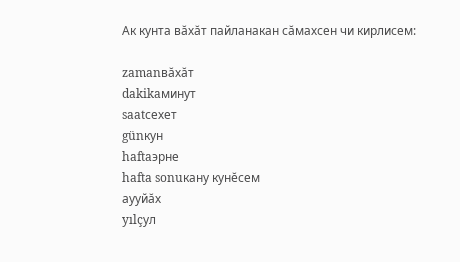Ак кунта вăхăт пайланакан сăмахсен чи кирлисем:

zamanвăхăт
dakikaминут
saatсехет
günкун
haftaэрне
hafta sonuкану кунĕсем
ayуйăх
yılçул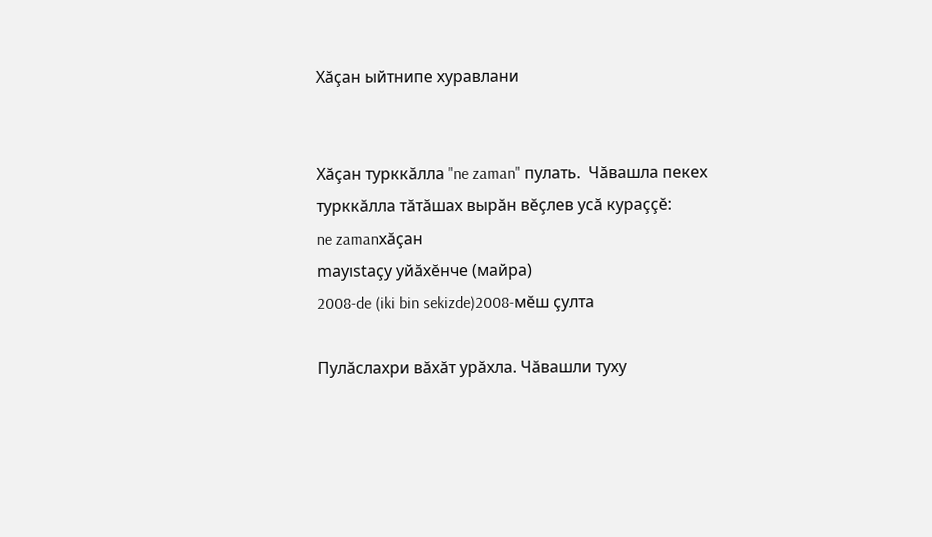Хăçан ыйтнипе хуравлани


Хăçан турккăлла "ne zaman" пулать.  Чăвашла пекех турккăлла тăтăшах вырăн вĕçлев усă кураççĕ:
ne zamanхăçан
mayıstaçу уйăхĕнче (майра)
2008-de (iki bin sekizde)2008-мĕш çулта

Пулăслахри вăхăт урăхла. Чăвашли туху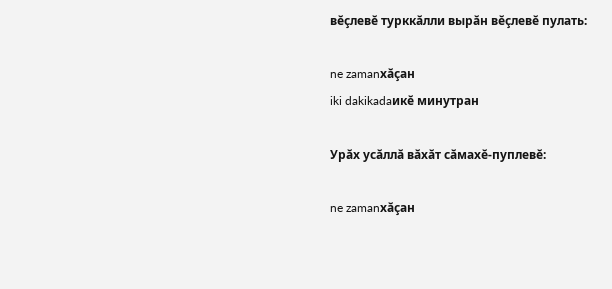вĕçлевĕ турккăлли вырăн вĕçлевĕ пулать:

ne zamanхăçан
iki dakikadaикĕ минутран

Урăх усăллă вăхăт сăмахĕ-пуплевĕ:

ne zamanхăçан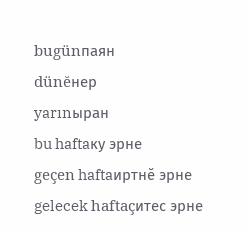bugünпаян
dünĕнер
yarınыран
bu haftaку эрне
geçen haftaиртнĕ эрне
gelecek haftaçитес эрне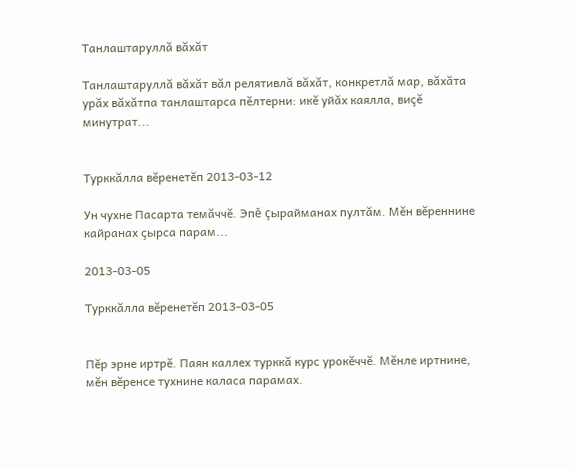Танлаштаруллă вăхăт

Танлаштаруллă вăхăт вăл релятивлă вăхăт, конкретлă мар, вăхăта урăх вăхăтпа танлаштарса пĕлтерни: икĕ уйăх каялла, виçĕ минутрат...


Турккăлла вĕренетĕп 2013-03-12

Ун чухне Пасарта темăччĕ. Эпĕ çырайманах пултăм. Мĕн вĕреннине кайранах çырса парам...

2013-03-05

Турккăлла вĕренетĕп 2013-03-05


Пĕр эрне иртрĕ. Паян каллех турккă курс урокĕччĕ. Мĕнле иртнине, мĕн вĕренсе тухнине каласа парамах.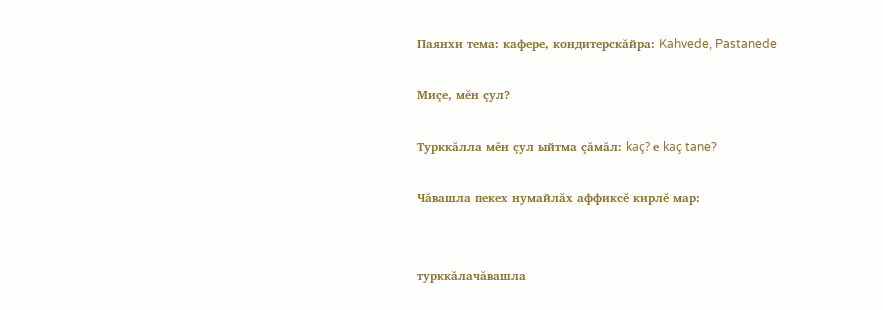Паянхи тема: кафере, кондитерскăйра: Kahvede, Pastanede

Миçе, мĕн çул?

Турккăлла мĕн çул ыйтма çăмăл: kaç? е kaç tane?

Чăвашла пекех нумайлăх аффиксĕ кирлĕ мар:


турккăлачăвашла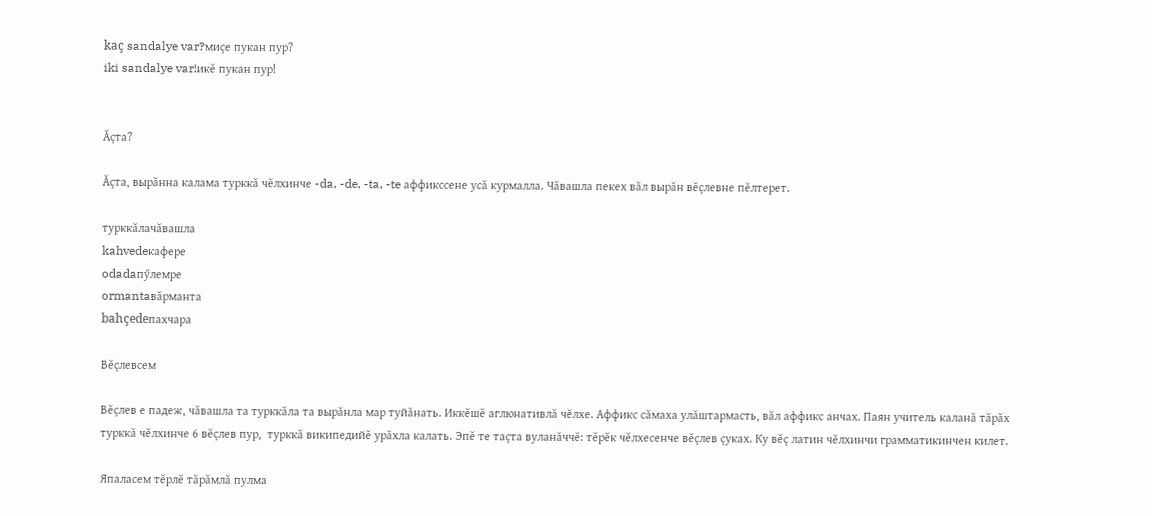kaç sandalye var?миçе пукан пур?
iki sandalye var!икĕ пукан пур!


Ăçта?

Ăçта, вырăнна калама турккă чĕлхинче -da, -de, -ta, -te аффикссене усă курмалла. Чăвашла пекех вăл вырăн вĕçлевне пĕлтерет.

турккăлачăвашла
kahvedeкафере
odadaпӳлемре
ormantaвăрманта
bahçedeпахчара

Вĕçлевсем

Вĕçлев е падеж, чăвашла та турккăла та вырăнла мар туйăнать. Иккĕшĕ аглюнативлă чĕлхе. Аффикс сăмаха улăштармасть, вăл аффикс анчах. Паян учитель каланă тăрăх турккă чĕлхинче 6 вĕçлев пур,  турккă википедийĕ урăхла калать. Эпĕ те таçта вуланăччĕ: тĕрĕк чĕлхесенче вĕçлев çуках. Ку вĕç латин чĕлхинчи грамматикинчен килет.

Япаласем тĕрлĕ тăрăмлă пулма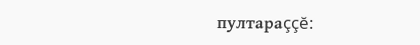пултараççĕ: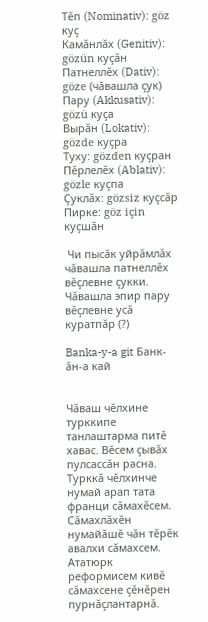Тĕп (Nominativ): göz куç
Камăнлăх (Genitiv): gözün куçăн
Патнеллĕх (Dativ): göze (чăвашла çук)
Пару (Akkusativ): gözü куçа
Вырăн (Lokativ): gözde куçра
Туху: gözden куçран
Пĕрлелĕх (Ablativ): gözle куçпа
Çуклăх: gözsiz куçсăр
Пирке: göz için куçшăн

 Чи пысăк уйрăмлăх чăвашла патнеллĕх вĕçлевне çукки. Чăвашла эпир пару вĕçлевне усă куратпăр (?)

Banka-y-a git Банк-ăн-а кай


Чăваш чĕлхине турккипе танлаштарма питĕ хавас. Вĕсем çывăх пулсассăн расна. Турккă чĕлхинче нумай арап тата франци сăмахĕсем. Сăмахлăхĕн нумайăшĕ чăн тĕрĕк авалхи сăмахсем. Ататюрк реформисем кивĕ сăмахсене çĕнĕрен пурнăçлантарнă.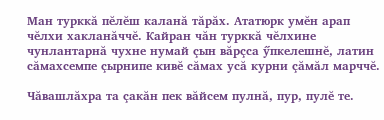Ман турккă пĕлĕш каланă тăрăх. Ататюрк умĕн арап чĕлхи хакланăччĕ. Кайран чăн турккă чĕлхине чунлантарнă чухне нумай çын вăрçса ӳпкелешнĕ, латин сăмахсемпе çырнипе кивĕ сăмах усă курни çăмăл марччĕ.

Чăвашлăхра та çакăн пек вăйсем пулнă, пур, пулĕ те.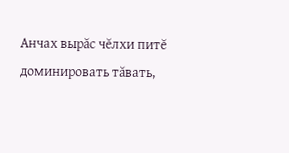Анчах вырăс чĕлхи питĕ доминировать тăвать,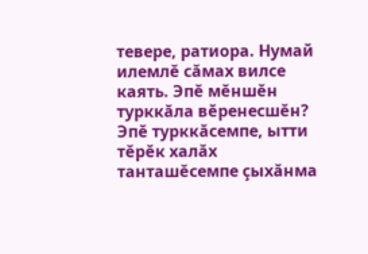тевере, ратиора. Нумай илемлĕ сăмах вилсе каять. Эпĕ мĕншĕн турккăла вĕренесшĕн? Эпĕ турккăсемпе, ытти тĕрĕк халăх танташĕсемпе çыхăнма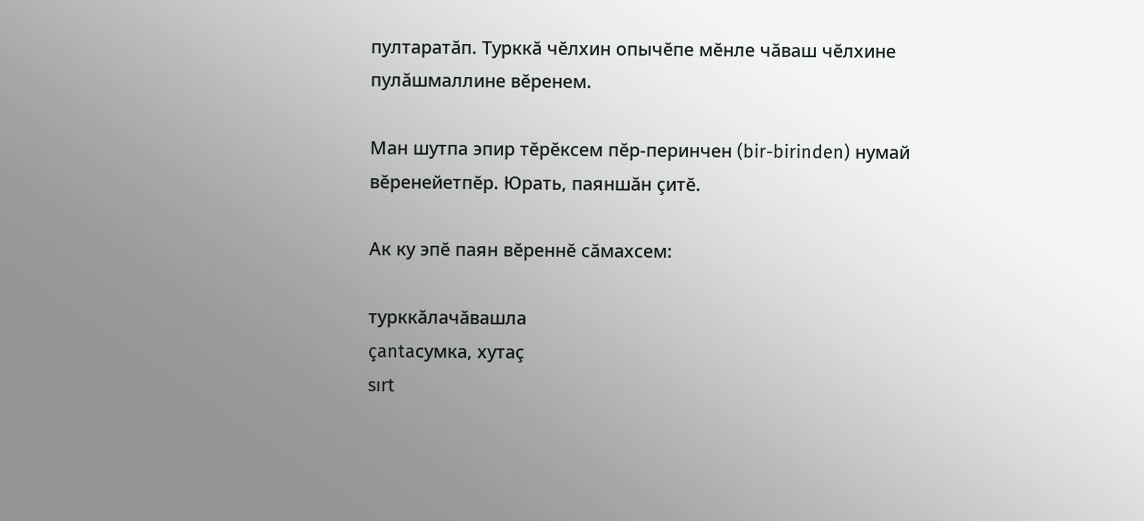пултаратăп. Турккă чĕлхин опычĕпе мĕнле чăваш чĕлхине пулăшмаллине вĕренем.

Ман шутпа эпир тĕрĕксем пĕр-перинчен (bir-birinden) нумай вĕренейетпĕр. Юрать, паяншăн çитĕ.

Ак ку эпĕ паян вĕреннĕ сăмахсем:

турккăлачăвашла
çantaсумка, хутаç
sırt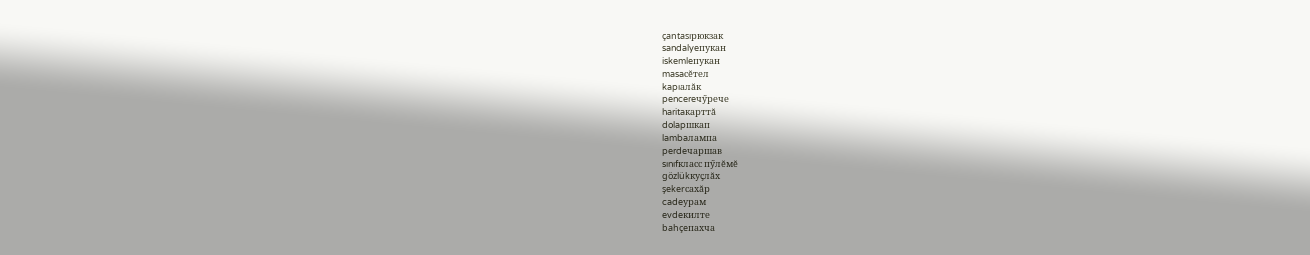çantasıрюкзак
sandalyeпукан
iskemleпукан
masaсĕтел
kapıалăк
pencereчӳрече
haritaкарттă
dolapшкап
lambaлампа
perdeчаршав
sınıfкласс пӳлĕмĕ
gözlükкуçлăх
şekerсахăр
cadeурам
evdeкилте
bahçeпахча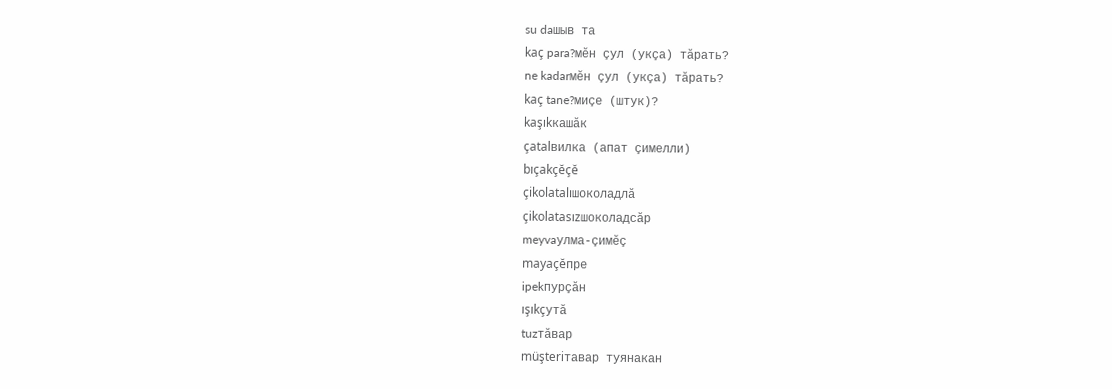su daшыв та
kaç para?мĕн çул (укçа) тăрать?
ne kadarмĕн çул (укçа) тăрать?
kaç tane?миçе (штук)?
kaşıkкашăк
çatalвилка (апат çимелли)
bıçakçĕçĕ
çikolatalıшоколадлă
çikolatasızшоколадсăр
meyvaулма-çимĕç
mayaçĕпре
ipekпурçăн
ışıkçутă
tuzтăвар
müşteriтавар туянакан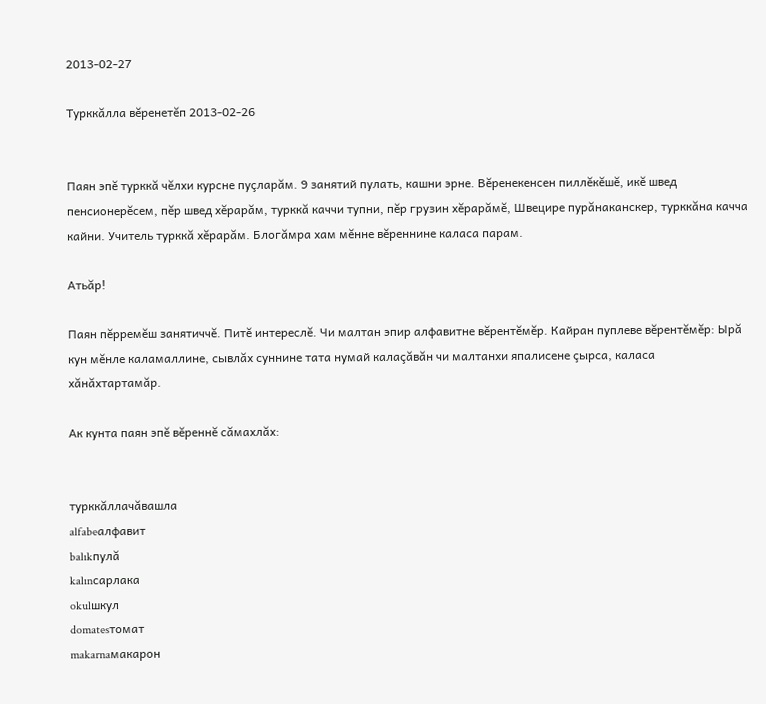2013-02-27

Турккăлла вĕренетĕп 2013-02-26


Паян эпĕ турккă чĕлхи курсне пуçларăм. 9 занятий пулать, кашни эрне. Вĕренекенсен пиллĕкĕшĕ, икĕ швед пенсионерĕсем, пĕр швед хĕрарăм, турккă каччи тупни, пĕр грузин хĕрарăмĕ, Швецире пурăнаканскер, турккăна качча кайни. Учитель турккă хĕрарăм. Блогăмра хам мĕнне вĕреннине каласа парам.

Атьăр!

Паян пĕрремĕш занятиччĕ. Питĕ интереслĕ. Чи малтан эпир алфавитне вĕрентĕмĕр. Кайран пуплеве вĕрентĕмĕр: Ырă кун мĕнле каламаллине, сывлăх суннине тата нумай калаçăвăн чи малтанхи япалисене çырса, каласа хăнăхтартамăр.

Ак кунта паян эпĕ вĕреннĕ сăмахлăх:


турккăллачăвашла
alfabeалфавит
balıkпулă
kalınсарлака
okulшкул
domatesтомат
makarnaмакарон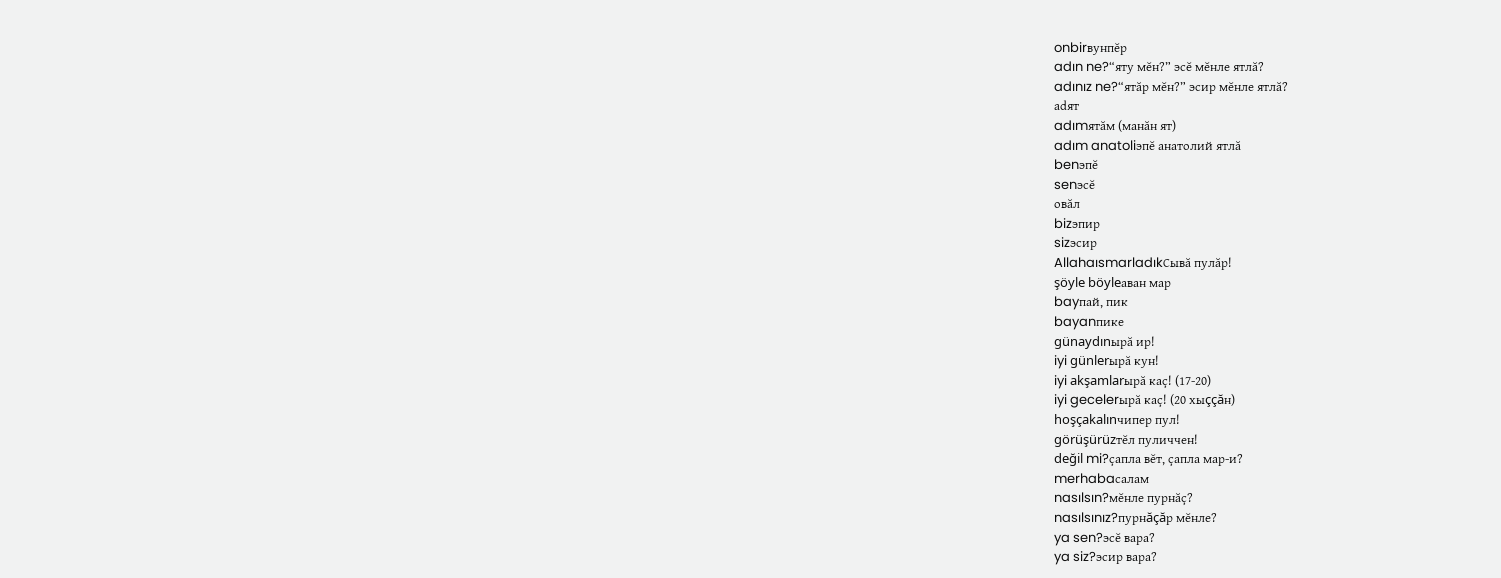onbirвунпĕр
adın ne?“яту мĕн?” эсĕ мĕнле ятлă?
adınız ne?“ятăр мĕн?” эсир мĕнле ятлă?
adят
adımятăм (манăн ят)
adım anatoliэпĕ анатолий ятлă
benэпĕ
senэсĕ
oвăл
bizэпир
sizэсир
AllahaısmarladıkСывă пулăр!
şöyle böyleаван мар
bayпай, пик
bayanпике
günaydınырă ир!
iyi günlerырă кун!
iyi akşamlarырă каç! (17-20)
iyi gecelerырă каç! (20 хыççăн)
hoşçakalınчипер пул!
görüşürüzтĕл пуличчен!
değil mi?çапла вĕт, çапла мар-и?
merhabaсалам
nasılsın?мĕнле пурнăç?
nasılsınız?пурнăçăр мĕнле?
ya sen?эсĕ вара?
ya siz?эсир вара?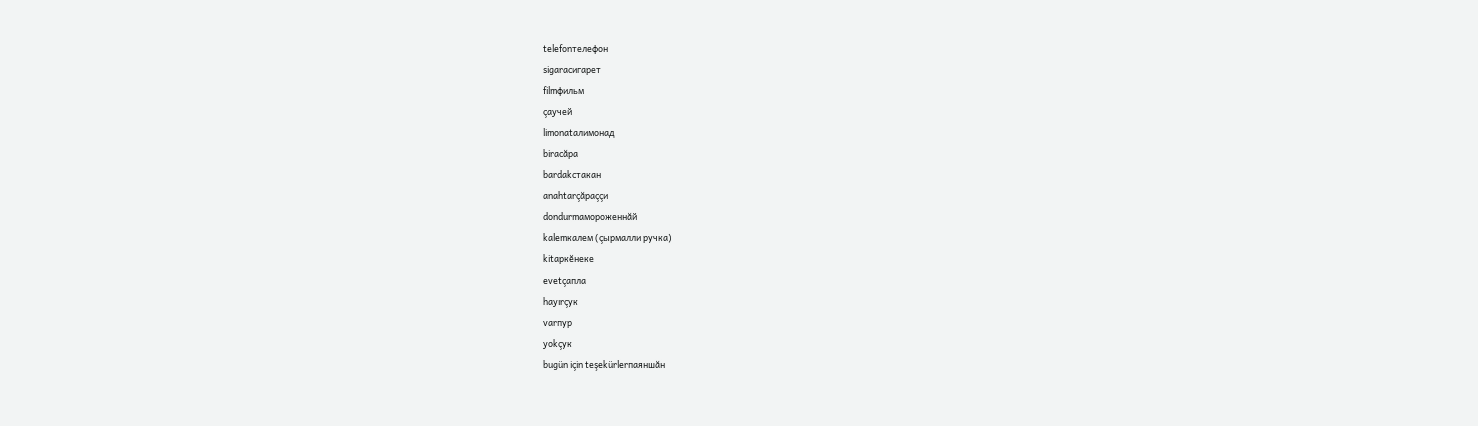telefonтелефон
sigaraсигарет
filmфильм
çayчей
limonataлимонад
biraсăра
bardakстакан
anahtarçăраççи
dondurmaмороженнăй
kalemкалем (çырмалли ручка)
kitapкĕнеке
evetçапла
hayırçук
varпур
yokçук
bugün için teşekürlerпаяншăн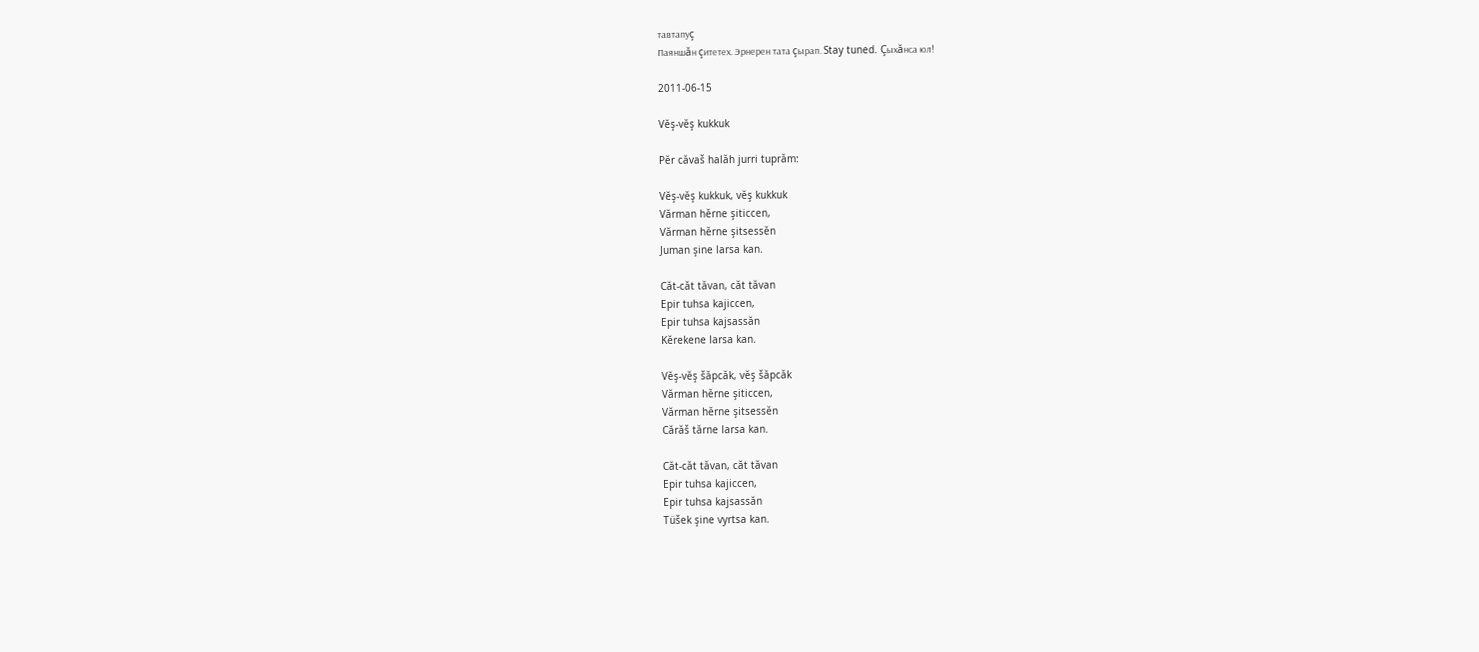тавтапуç
Паяншăн çитетех. Эрнерен тата çырап. Stay tuned. Çыхăнса юл!

2011-06-15

Vĕş-vĕş kukkuk

Pĕr căvaš halăh jurri tuprăm:

Vĕş-vĕş kukkuk, vĕş kukkuk
Vărman hĕrne şiticcen,
Vărman hĕrne şitsessĕn
Juman şine larsa kan.

Căt-căt tăvan, căt tăvan
Epir tuhsa kajiccen,
Epir tuhsa kajsassăn
Kĕrekene larsa kan.

Vĕş-vĕş šăpcăk, vĕş šăpcăk
Vărman hĕrne şiticcen,
Vărman hĕrne şitsessĕn
Cărăš tărne larsa kan.

Căt-căt tăvan, căt tăvan
Epir tuhsa kajiccen,
Epir tuhsa kajsassăn
Tüšek şine vyrtsa kan.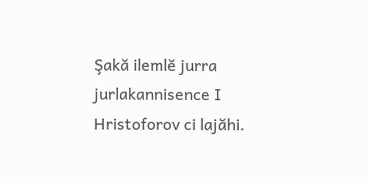Şakă ilemlĕ jurra jurlakannisence I Hristoforov ci lajăhi.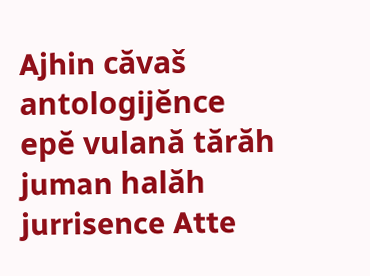Ajhin căvaš antologijĕnce epĕ vulană tărăh juman halăh jurrisence Atte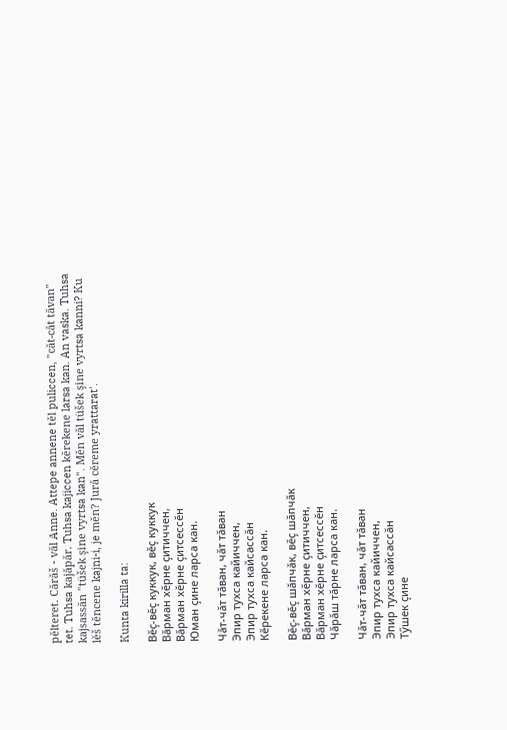pĕlteret. Cărăš - văl Anne. Attepe annene tĕl puliccen, "căt-căt tăvan" tet. Tuhsa kajăpăr. Tuhsa kajiccen kĕrekene larsa kan. An vaska. Tuhsa kajsassăn "tüšek şine vyrtsa kan". Mĕn văl tüšek şine vyrtsa kanni? Ku lĕš tĕncene kajni-i, je mĕn? Jură cĕreme yrattarat'.

Kunta kirilla ta:

Вĕç-вĕç куккук, вĕç куккук
Вăрман хĕрне çитиччен,
Вăрман хĕрне çитсессĕн
Юман çине ларса кан.

Чăт-чăт тăван, чăт тăван
Эпир тухса кайиччен,
Эпир тухса кайсассăн
Кĕрекене ларса кан.

Вĕç-вĕç шăпчăк, вĕç шăпчăк
Вăрман хĕрне çитиччен,
Вăрман хĕрне çитсессĕн
Чăрăш тăрне ларса кан.

Чăт-чăт тăван, чăт тăван
Эпир тухса кайиччен,
Эпир тухса кайсассăн
Тӳшек çине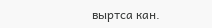выртса кан.